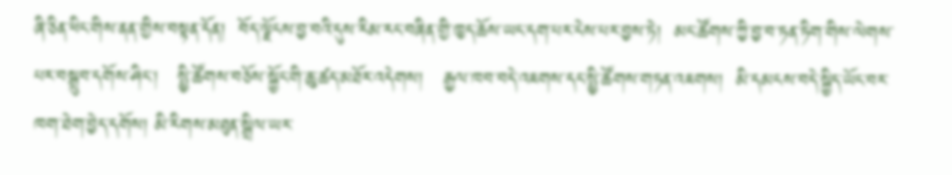ཞི་ཅིན་ཕིང་གིས་ནན་གྱིས་བསྟན་དོན།  བོད་ལྗོངས་བྱ་བའི་དུས་རིམ་རང་བཞིན་གྱི་ཁྱད་ཆོས་ཡང་དག་པར་ངེས་པར་བྱས་ཏེ།  མང་ཚོགས་ཀྱི་བྱ་བ་ཏན་ཏིག་གིས་ལེགས་པར་བསྒྲུབ་དགོས་ཤིང་།   སྤྱི་ཚོགས་བཅོས་སྐྱོང་གི་ཆུ་ཚད་མཐོར་འདེགས།   རྒྱལ་ཁབ་བདེ་འཇགས་དང་སྤྱི་ཚོགས་གཏན་འཇགས།  མི་དམངས་བདེ་སྐྱིད་ཡོང་བར་ཁག་ཐེག་བྱེད་དགོས། མི་རིགས་མཐུན་སྒྲིལ་ཡར་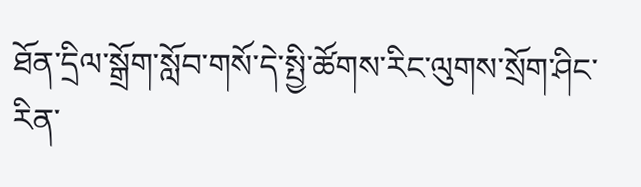ཐོན་དྲིལ་སྒྲོག་སློབ་གསོ་དེ་སྤྱི་ཚོགས་རིང་ལུགས་སྲོག་ཤིང་རིན་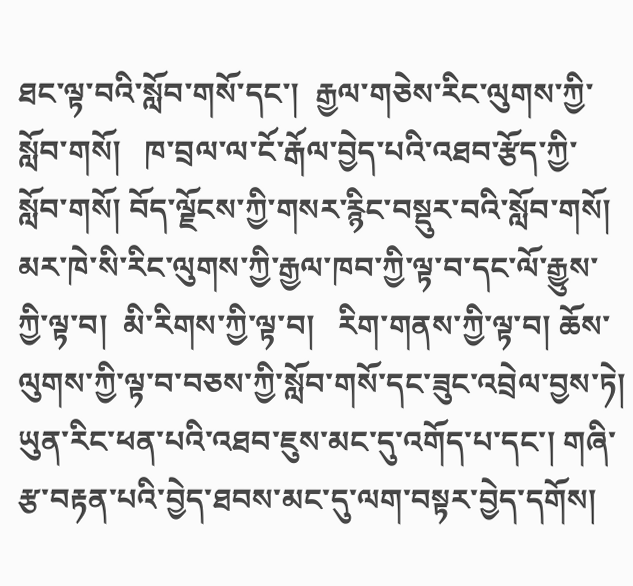ཐང་ལྟ་བའི་སློབ་གསོ་དང་།  རྒྱལ་གཅེས་རིང་ལུགས་ཀྱི་སློབ་གསོ།   ཁ་བྲལ་ལ་ངོ་རྒོལ་བྱེད་པའི་འཐབ་རྩོད་ཀྱི་སློབ་གསོ། བོད་ལྗོངས་ཀྱི་གསར་རྙིང་བསྡུར་བའི་སློབ་གསོ། མར་ཁེ་སི་རིང་ལུགས་ཀྱི་རྒྱལ་ཁབ་ཀྱི་ལྟ་བ་དང་ལོ་རྒྱུས་ཀྱི་ལྟ་བ།  མི་རིགས་ཀྱི་ལྟ་བ།   རིག་གནས་ཀྱི་ལྟ་བ། ཆོས་ལུགས་ཀྱི་ལྟ་བ་བཅས་ཀྱི་སློབ་གསོ་དང་ཟུང་འབྲེལ་བྱས་ཏེ།  ཡུན་རིང་ཕན་པའི་འཐབ་ཇུས་མང་དུ་འགོད་པ་དང་། གཞི་རྩ་བརྟན་པའི་བྱེད་ཐབས་མང་དུ་ལག་བསྟར་བྱེད་དགོས།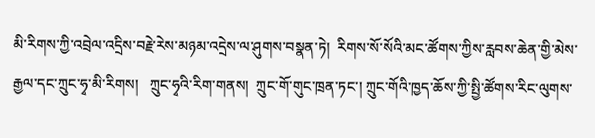མི་རིགས་ཀྱི་འབྲེལ་འདྲིས་བརྗེ་རེས་མཉམ་འདྲེས་ལ་ཤུགས་བསྣན་ཏེ།  རིགས་སོ་སོའི་མང་ཚོགས་ཀྱིས་རླབས་ཆེན་གྱི་མེས་རྒྱལ་དང་ཀྲུང་ཧྭ་མི་རིགས།   ཀྲུང་ཧྭའི་རིག་གནས།  ཀྲུང་གོ་གུང་ཁྲན་ཏང་། ཀྲུང་གོའི་ཁྱད་ཆོས་ཀྱི་སྤྱི་ཚོགས་རིང་ལུགས་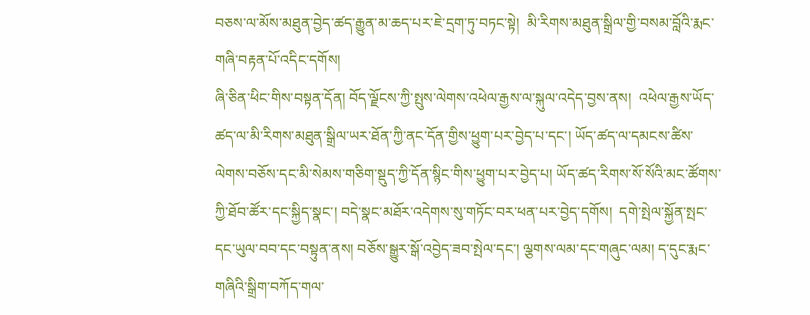བཅས་ལ་མོས་མཐུན་བྱེད་ཚད་རྒྱུན་མ་ཆད་པར་ཇེ་དྲག་ཏུ་བཏང་སྟེ།  མི་རིགས་མཐུན་སྒྲིལ་གྱི་བསམ་བློའི་རྨང་གཞི་བརྟན་པོ་འདིང་དགོས།
ཞི་ཅིན་ཕིང་གིས་བསྟན་དོན། བོད་ལྗོངས་ཀྱི་སྤུས་ལེགས་འཕེལ་རྒྱས་ལ་སྐུལ་འདེད་བྱས་ནས།  འཕེལ་རྒྱས་ཡོད་ཚད་ལ་མི་རིགས་མཐུན་སྒྲིལ་ཡར་ཐོན་ཀྱི་ནང་དོན་གྱིས་ཕྱུག་པར་བྱེད་པ་དང་། ཡོད་ཚད་ལ་དམངས་ཚིས་ལེགས་བཅོས་དང་མི་སེམས་གཅིག་སྡུད་ཀྱི་དོན་སྙིང་གིས་ཕྱུག་པར་བྱེད་པ། ཡོད་ཚད་རིགས་སོ་སོའི་མང་ཚོགས་ཀྱི་ཐོབ་ཚོར་དང་སྐྱིད་སྣང་། བདེ་སྣང་མཐོར་འདེགས་སུ་གཏོང་བར་ཕན་པར་བྱེད་དགོས།  དགེ་སྤེལ་སྐྱོན་སྤང་དང་ཡུལ་བབ་དང་བསྟུན་ནས། བཅོས་སྒྱུར་སྒོ་འབྱེད་ཟབ་སྤེལ་དང་། ལྕགས་ལམ་དང་གཞུང་ལམ། ད་དུང་རྨང་གཞིའི་སྒྲིག་བཀོད་གལ་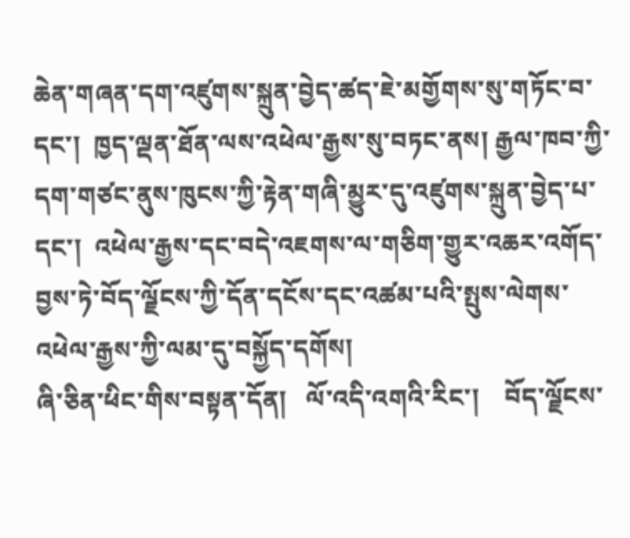ཆེན་གཞན་དག་འཛུགས་སྐྲུན་བྱེད་ཚད་ཇེ་མགྱོགས་སུ་གཏོང་བ་དང་།  ཁྱད་ལྡན་ཐོན་ལས་འཕེལ་རྒྱས་སུ་བཏང་ནས། རྒྱལ་ཁབ་ཀྱི་དག་གཙང་ནུས་ཁུངས་ཀྱི་རྟེན་གཞི་མྱུར་དུ་འཛུགས་སྐྲུན་བྱེད་པ་དང་།  འཕེལ་རྒྱས་དང་བདེ་འཇགས་ལ་གཅིག་གྱུར་འཆར་འགོད་བྱས་ཏེ་བོད་ལྗོངས་ཀྱི་དོན་དངོས་དང་འཚམ་པའི་སྤུས་ལེགས་འཕེལ་རྒྱས་ཀྱི་ལམ་དུ་བསྐྱོད་དགོས།
ཞི་ཅིན་ཕིང་གིས་བསྟན་དོན།   ལོ་འདི་འགའི་རིང་།    བོད་ལྗོངས་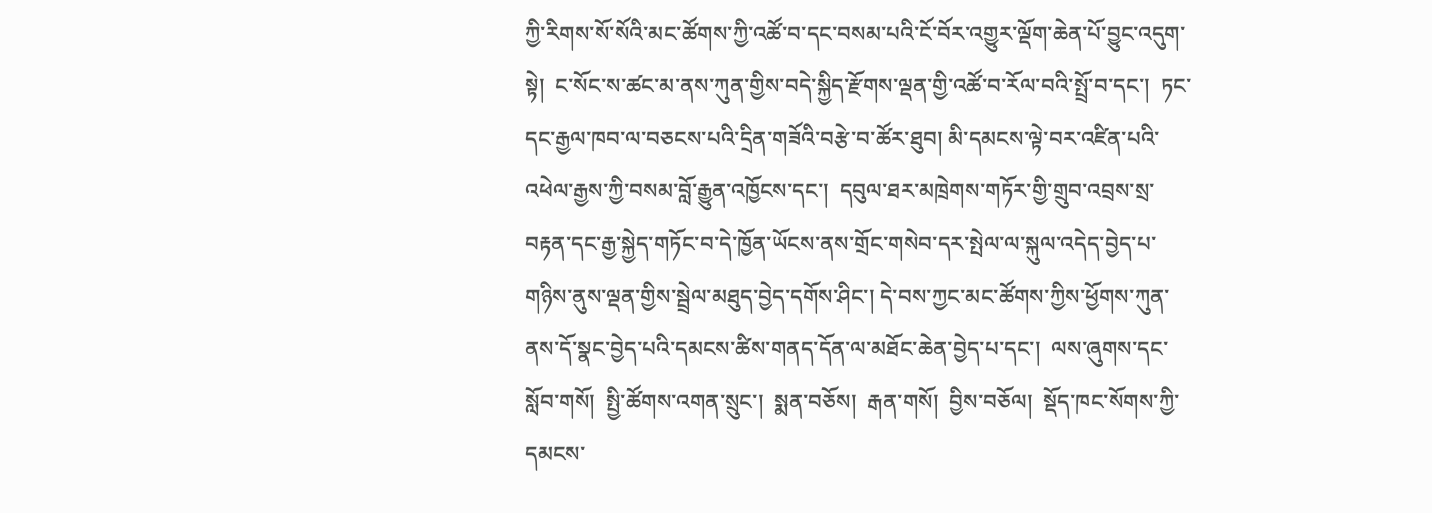ཀྱི་རིགས་སོ་སོའི་མང་ཚོགས་ཀྱི་འཚོ་བ་དང་བསམ་པའི་ངོ་བོར་འགྱུར་ལྡོག་ཆེན་པོ་བྱུང་འདུག་སྟེ།  ང་སོང་ས་ཚང་མ་ནས་ཀུན་གྱིས་བདེ་སྐྱིད་རྫོགས་ལྡན་གྱི་འཚོ་བ་རོལ་བའི་སྤྲོ་བ་དང་།  ཏང་དང་རྒྱལ་ཁབ་ལ་བཅངས་པའི་དྲིན་གཟོའི་བརྩེ་བ་ཚོར་ཐུབ། མི་དམངས་ལྟེ་བར་འཛིན་པའི་འཕེལ་རྒྱས་ཀྱི་བསམ་བློ་རྒྱུན་འཁྱོངས་དང་།  དབུལ་ཐར་མཁྲེགས་གཏོར་གྱི་གྲུབ་འབྲས་སྲ་བརྟན་དང་རྒྱ་སྐྱེད་གཏོང་བ་དེ་ཁྱོན་ཡོངས་ནས་གྲོང་གསེབ་དར་སྤེལ་ལ་སྐུལ་འདེད་བྱེད་པ་གཉིས་ནུས་ལྡན་གྱིས་སྦྲེལ་མཐུད་བྱེད་དགོས་ཤིང་། དེ་བས་ཀྱང་མང་ཚོགས་ཀྱིས་ཕྱོགས་ཀུན་ནས་དོ་སྣང་བྱེད་པའི་དམངས་ཚིས་གནད་དོན་ལ་མཐོང་ཆེན་བྱེད་པ་དང་།  ལས་ཞུགས་དང་སློབ་གསོ།  སྤྱི་ཚོགས་འགན་སྲུང་།  སྨན་བཅོས།  རྒན་གསོ།  བྱིས་བཅོལ།  སྡོད་ཁང་སོགས་ཀྱི་དམངས་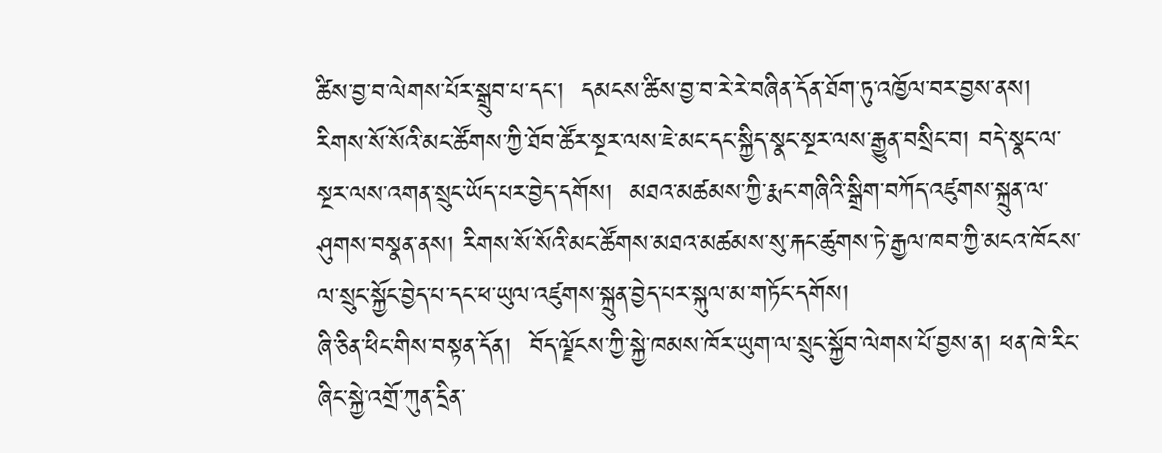ཚིས་བྱ་བ་ལེགས་པོར་སྒྲུབ་པ་དང་།  དམངས་ཚིས་བྱ་བ་རེ་རེ་བཞིན་དོན་ཐོག་ཏུ་འཁྱོལ་བར་བྱས་ནས། རིགས་སོ་སོའི་མང་ཚོགས་ཀྱི་ཐོབ་ཚོར་སྔར་ལས་ཇེ་མང་དང་སྐྱིད་སྣང་སྔར་ལས་རྒྱུན་བསྲིང་བ། བདེ་སྣང་ལ་སྔར་ལས་འགན་སྲུང་ཡོད་པར་བྱེད་དགོས།  མཐའ་མཚམས་ཀྱི་རྨང་གཞིའི་སྒྲིག་བཀོད་འཛུགས་སྐྲུན་ལ་ཤུགས་བསྣན་ནས། རིགས་སོ་སོའི་མང་ཚོགས་མཐའ་མཚམས་སུ་རྐང་ཚུགས་ཏེ་རྒྱལ་ཁབ་ཀྱི་མངའ་ཁོངས་ལ་སྲུང་སྐྱོང་བྱེད་པ་དང་ཕ་ཡུལ་འཛུགས་སྐྲུན་བྱེད་པར་སྐུལ་མ་གཏོང་དགོས།
ཞི་ཅིན་ཕིང་གིས་བསྟན་དོན།  བོད་ལྗོངས་ཀྱི་སྐྱེ་ཁམས་ཁོར་ཡུག་ལ་སྲུང་སྐྱོབ་ལེགས་པོ་བྱས་ན། ཕན་ཁེ་རིང་ཞིང་སྐྱེ་འགྲོ་ཀུན་དྲིན་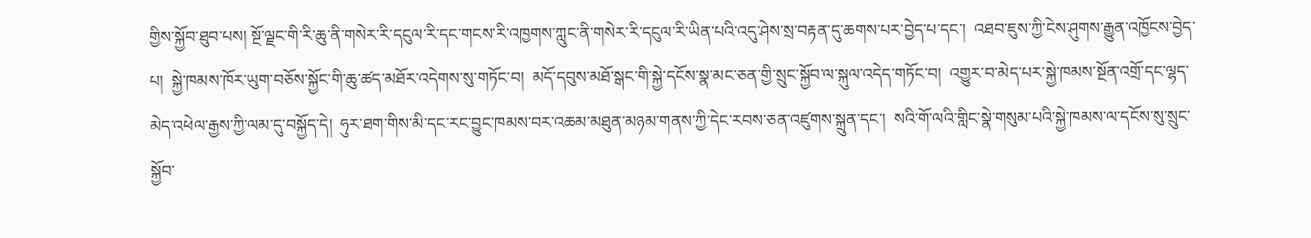གྱིས་སྐྱོབ་ཐུབ་པས། སྔོ་ལྗང་གི་རི་ཆུ་ནི་གསེར་རི་དངུལ་རི་དང་གངས་རི་འཁྱགས་ཀླུང་ནི་གསེར་རི་དངུལ་རི་ཡིན་པའི་འདུ་ཤེས་སྲ་བརྟན་དུ་ཆགས་པར་བྱེད་པ་དང་།  འཐབ་ཇུས་ཀྱི་ངེས་ཤུགས་རྒྱུན་འཁྱོངས་བྱེད་པ།  སྐྱེ་ཁམས་ཁོར་ཡུག་བཅོས་སྐྱོང་གི་ཆུ་ཚད་མཐོར་འདེགས་སུ་གཏོང་བ།  མདོ་དབུས་མཐོ་སྒང་གི་སྐྱེ་དངོས་སྣ་མང་ཅན་གྱི་སྲུང་སྐྱོབ་ལ་སྐུལ་འདེད་གཏོང་བ།  འགྱུར་བ་མེད་པར་སྐྱེ་ཁམས་སྔོན་འགྲོ་དང་ལྷད་མེད་འཕེལ་རྒྱས་ཀྱི་ལམ་དུ་བསྐྱོད་དེ།  ཧུར་ཐག་གིས་མི་དང་རང་བྱུང་ཁམས་བར་འཆམ་མཐུན་མཉམ་གནས་ཀྱི་དེང་རབས་ཅན་འཛུགས་སྐྲུན་དང་།  སའི་གོ་ལའི་གླིང་སྣེ་གསུམ་པའི་སྐྱེ་ཁམས་ལ་དངོས་སུ་སྲུང་སྐྱོབ་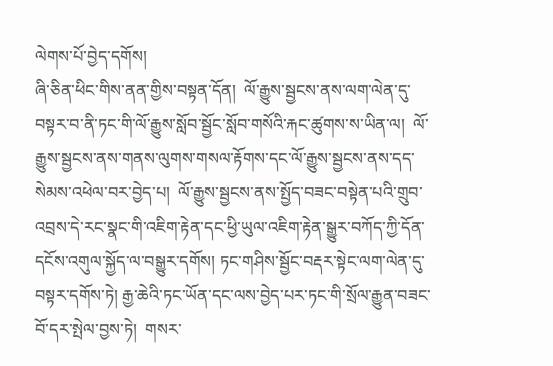ལེགས་པོ་བྱེད་དགོས།
ཞི་ཅིན་ཕིང་གིས་ནན་གྱིས་བསྟན་དོན།  ལོ་རྒྱུས་སྦྱངས་ནས་ལག་ལེན་དུ་བསྟར་བ་ནི་ཏང་གི་ལོ་རྒྱུས་སློབ་སྦྱོང་སློབ་གསོའི་རྐང་ཚུགས་ས་ཡིན་ལ།  ལོ་རྒྱུས་སྦྱངས་ནས་གནས་ལུགས་གསལ་རྟོགས་དང་ལོ་རྒྱུས་སྦྱངས་ནས་དད་སེམས་འཕེལ་བར་བྱེད་པ།  ལོ་རྒྱུས་སྦྱངས་ནས་སྤྱོད་བཟང་བསྟེན་པའི་གྲུབ་འབྲས་དེ་རང་སྣང་གི་འཇིག་རྟེན་དང་ཕྱི་ཡུལ་འཇིག་རྟེན་སྒྱུར་བཀོད་ཀྱི་དོན་དངོས་འགུལ་སྐྱོད་ལ་བསྒྱུར་དགོས། ཏང་གཤིས་སྦྱོང་བརྡར་སྟེང་ལག་ལེན་དུ་བསྟར་དགོས་ཏེ། རྒྱ་ཆེའི་ཏང་ཡོན་དང་ལས་བྱེད་པར་ཏང་གི་སྲོལ་རྒྱུན་བཟང་བོ་དར་སྤེལ་བྱས་ཏེ།  གསར་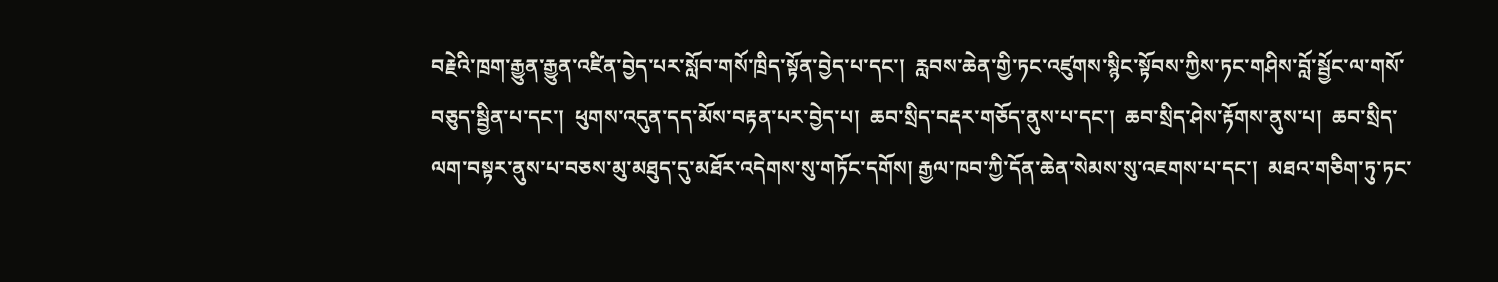བརྗེའི་ཁྲག་རྒྱུན་རྒྱུན་འཛིན་བྱེད་པར་སློབ་གསོ་ཁྲིད་སྟོན་བྱེད་པ་དང་།  རླབས་ཆེན་གྱི་ཏང་འཛུགས་སྙིང་སྟོབས་ཀྱིས་ཏང་གཤིས་བློ་སྦྱོང་ལ་གསོ་བཅུད་སྦྱིན་པ་དང་།  ཕུགས་འདུན་དད་མོས་བརྟན་པར་བྱེད་པ།  ཆབ་སྲིད་བརྡར་གཅོད་ནུས་པ་དང་།  ཆབ་སྲིད་ཤེས་རྟོགས་ནུས་པ།  ཆབ་སྲིད་ལག་བསྟར་ནུས་པ་བཅས་མུ་མཐུད་དུ་མཐོར་འདེགས་སུ་གཏོང་དགོས། རྒྱལ་ཁབ་ཀྱི་དོན་ཆེན་སེམས་སུ་འཇགས་པ་དང་།  མཐའ་གཅིག་ཏུ་ཏང་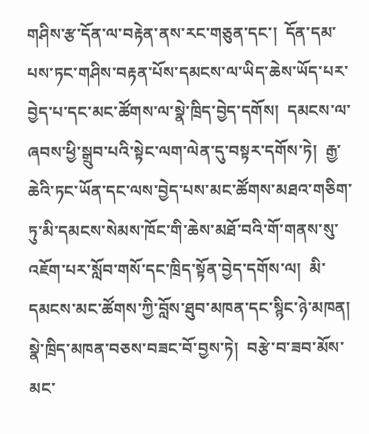གཤིས་རྩ་དོན་ལ་བརྟེན་ནས་རང་གཅུན་དང་།  དོན་དམ་པས་ཏང་གཤིས་བརྟན་པོས་དམངས་ལ་ཡིད་ཆེས་ཡོད་པར་བྱེད་པ་དང་མང་ཚོགས་ལ་སྣེ་ཁྲིད་བྱེད་དགོས།  དམངས་ལ་ཞབས་ཕྱི་སྒྲུབ་པའི་སྟེང་ལག་ལེན་དུ་བསྟར་དགོས་ཏེ།  རྒྱ་ཆེའི་ཏང་ཡོན་དང་ལས་བྱེད་པས་མང་ཚོགས་མཐའ་གཅིག་ཏུ་མི་དམངས་སེམས་ཁོང་གི་ཆེས་མཐོ་བའི་གོ་གནས་སུ་འཇོག་པར་སློབ་གསོ་དང་ཁྲིད་སྟོན་བྱེད་དགོས་ལ།  མི་དམངས་མང་ཚོགས་ཀྱི་བློས་ཐུབ་མཁན་དང་སྙིང་ཉེ་མཁན།  སྣེ་ཁྲིད་མཁན་བཅས་བཟང་བོ་བྱས་ཏེ།  བརྩེ་བ་ཟབ་མོས་མང་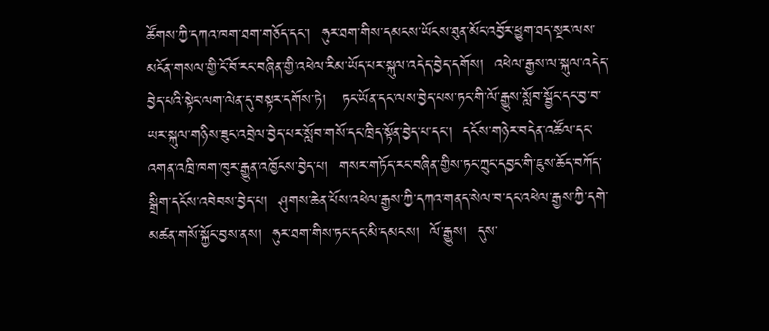ཚོགས་ཀྱི་དཀའ་ཁག་ཐག་གཅོད་དང་།  ཧུར་ཐག་གིས་དམངས་ཡོངས་ཐུན་མོང་འབྱོར་ཕྱུག་ཐད་སྔར་ལས་མངོན་གསལ་གྱི་ངོ་བོ་རང་བཞིན་གྱི་འཕེལ་རིམ་ཡོད་པར་སྐུལ་འདེད་བྱེད་དགོས།  འཕེལ་རྒྱས་ལ་སྐུལ་འདེད་བྱེད་པའི་སྟེང་ལག་ལེན་དུ་བསྟར་དགོས་ཏེ།   ཏང་ཡོན་དང་ལས་བྱེད་པས་ཏང་གི་ལོ་རྒྱུས་སློབ་སྦྱོང་དང་བྱ་བ་ཡར་སྐུལ་གཉིས་ཟུང་འབྲེལ་བྱེད་པར་སློབ་གསོ་དང་ཁྲིད་སྟོན་བྱེད་པ་དང་།  དངོས་གཉེར་བདེན་འཚོལ་དང་འགན་འཁྲི་ཁག་ཁུར་རྒྱུན་འཁྱོངས་བྱེད་པ།  གསར་གཏོད་རང་བཞིན་གྱིས་ཏང་ཀྲུང་དབྱང་གི་ཇུས་ཆོད་བཀོད་སྒྲིག་དངོས་འབེབས་བྱེད་པ།  ཤུགས་ཆེན་པོས་འཕེལ་རྒྱས་ཀྱི་དཀའ་གནད་སེལ་བ་དང་འཕེལ་རྒྱས་ཀྱི་དགེ་མཚན་གསོ་སྐྱོང་བྱས་ནས།  ཧུར་ཐག་གིས་ཏང་དང་མི་དམངས།  ལོ་རྒྱུས།  དུས་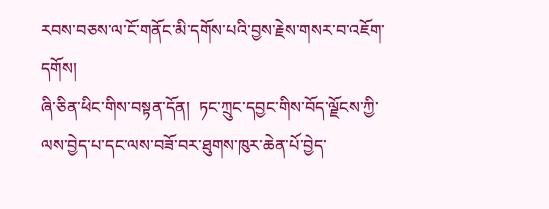རབས་བཅས་ལ་ངོ་གནོང་མི་དགོས་པའི་བྱས་རྗེས་གསར་བ་འཇོག་དགོས།
ཞི་ཅིན་ཕིང་གིས་བསྟན་དོན།  ཏང་ཀྲུང་དབྱང་གིས་བོད་ལྗོངས་ཀྱི་ལས་བྱེད་པ་དང་ལས་བཟོ་བར་ཐུགས་ཁུར་ཆེན་པོ་བྱེད་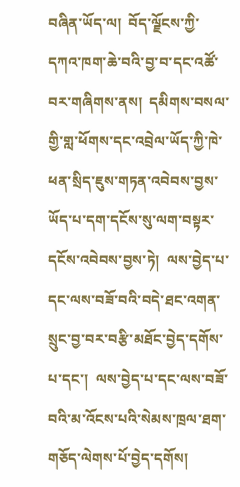བཞིན་ཡོད་ལ།  བོད་ལྗོངས་ཀྱི་དཀའ་ཁག་ཆེ་བའི་བྱ་བ་དང་འཚོ་བར་གཞིགས་ནས།  དམིགས་བསལ་གྱི་གླ་ཕོགས་དང་འབྲེལ་ཡོད་ཀྱི་ཁེ་ཕན་སྲིད་ཇུས་གཏན་འབེབས་བྱས་ཡོད་པ་དག་དངོས་སུ་ལག་བསྟར་དངོས་འབེབས་བྱས་ཏེ།  ལས་བྱེད་པ་དང་ལས་བཟོ་བའི་བདེ་ཐང་འགན་སྲུང་བྱ་བར་བརྩི་མཐོང་བྱེད་དགོས་པ་དང་།  ལས་བྱེད་པ་དང་ལས་བཟོ་བའི་མ་འོངས་པའི་སེམས་ཁྲལ་ཐག་གཅོད་ལེགས་པོ་བྱེད་དགོས།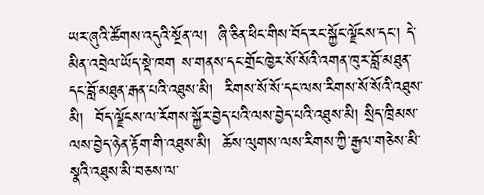ཡར་ཞུའི་ཚོགས་འདུའི་སྔོན་ལ།  ཞི་ཅིན་ཕིང་གིས་བོད་རང་སྐྱོང་ལྗོངས་དང་། དེ་མིན་འབྲེལ་ཡོད་སྡེ་ཁག ས་གནས་དང་གྲོང་ཁྱེར་སོ་སོའི་འགན་ཁུར་བློ་མཐུན་དང་བློ་མཐུན་རྒན་པའི་འཐུས་མི།  རིགས་སོ་སོ་དང་ལས་རིགས་སོ་སོའི་འཐུས་མི།  བོད་ལྗོངས་ལ་རོགས་སྐྱོར་བྱེད་པའི་ལས་བྱེད་པའི་འཐུས་མི། སྲིད་ཁྲིམས་ལས་བྱེད་ཉེན་རྟོག་གི་འཐུས་མི།  ཆོས་ལུགས་ལས་རིགས་ཀྱི་རྒྱལ་གཅེས་མི་སྣའི་འཐུས་མི་བཅས་ལ་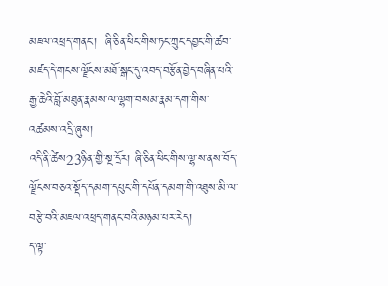མཇལ་འཕྲད་གནང་།  ཞི་ཅིན་ཕིང་གིས་ཏང་ཀྲུང་དབྱང་གི་ཚབ་མཛད་དེ་གངས་ལྗོངས་མཐོ་སྒང་དུ་འབད་བརྩོན་བྱེད་བཞིན་པའི་རྒྱ་ཆེའི་བློ་མཐུན་རྣམས་ལ་ལྷག་བསམ་རྣམ་དག་གིས་འཚམས་འདྲི་ཞུས།
འདི་ནི་ཚེས23ཉིན་གྱི་སྔ་དྲོར། ཞི་ཅིན་ཕིང་གིས་ལྷ་ས་ནས་བོད་ལྗོངས་བཅའ་སྡོད་དམག་དཔུང་གི་དཔོན་དམག་གི་འཐུས་མི་ལ་བརྩེ་བའི་མཇལ་འཕྲད་གནང་བའི་མཉམ་པར་རེད།
ད་ལྟ་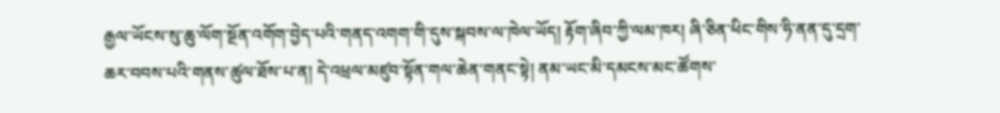རྒྱལ་ཡོངས་སུ་ཆུ་ལོག་སྔོན་འགོག་བྱེད་པའི་གནད་འགག་གི་དུས་སྐབས་ལ་ཁེལ་ཡོད། རྟོག་ཞིབ་ཀྱི་ལམ་ཁར། ཞི་ཅིན་ཕིང་གིས་ཧི་ནན་དུ་དྲག་ཆར་བབས་པའི་གནས་ཚུལ་ཐོས་པ་ན། དེ་འཕྲལ་མཛུབ་སྟོན་གལ་ཆེན་གནང་སྟེ། ནམ་ཡང་མི་དམངས་མང་ཚོགས་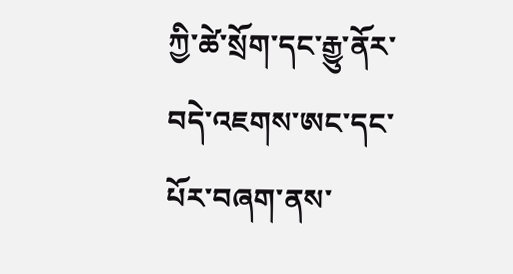ཀྱི་ཚེ་སྲོག་དང་རྒྱུ་ནོར་བདེ་འཇགས་ཨང་དང་པོར་བཞག་ནས་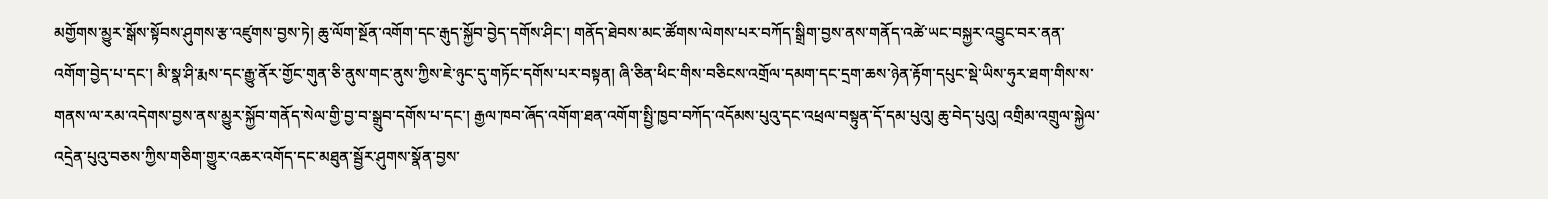མགྱོགས་མྱུར་སྒོས་སྟོབས་ཤུགས་རྩ་འཛུགས་བྱས་ཏེ། ཆུ་ལོག་སྔོན་འགོག་དང་རྒུད་སྐྱོབ་བྱེད་དགོས་ཤིང་། གནོད་ཐེབས་མང་ཚོགས་ལེགས་པར་བཀོད་སྒྲིག་བྱས་ནས་གནོད་འཚེ་ཡང་བསྐྱར་འབྱུང་བར་ནན་འགོག་བྱེད་པ་དང་། མི་སྣ་ཤི་རྨས་དང་རྒྱུ་ནོར་གྱོང་གུན་ཅི་ནུས་གང་ནུས་ཀྱིས་ཇེ་ཉུང་དུ་གཏོང་དགོས་པར་བསྟན། ཞི་ཅིན་ཕིང་གིས་བཅིངས་འགྲོལ་དམག་དང་དྲག་ཆས་ཉེན་རྟོག་དཔུང་སྡེ་ཡིས་ཧུར་ཐག་གིས་ས་གནས་ལ་རམ་འདེགས་བྱས་ནས་མྱུར་སྐྱོབ་གནོད་སེལ་གྱི་བྱ་བ་སྒྲུབ་དགོས་པ་དང་། རྒྱལ་ཁབ་ཞོད་འགོག་ཐན་འགོག་སྤྱི་ཁྱབ་བཀོད་འདོམས་པུའུ་དང་འཕྲལ་བསྟུན་དོ་དམ་པུའུ། ཆུ་བེད་པུའུ། འགྲིམ་འགྲུལ་སྐྱེལ་འདྲེན་པུའུ་བཅས་ཀྱིས་གཅིག་གྱུར་འཆར་འགོད་དང་མཐུན་སྦྱོར་ཤུགས་སྣོན་བྱས་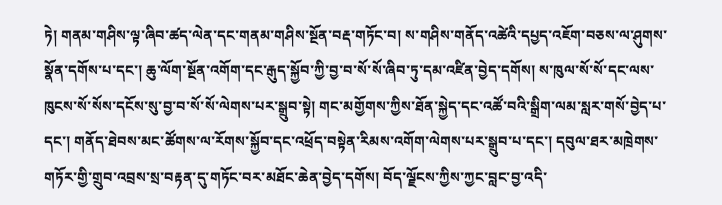ཏེ། གནམ་གཤིས་ལྟ་ཞིབ་ཚད་ལེན་དང་གནམ་གཤིས་སྔོན་བརྡ་གཏོང་བ། ས་གཤིས་གནོད་འཚེའི་དཔྱད་འཇོག་བཅས་ལ་ཤུགས་སྣོན་དགོས་པ་དང་། ཆུ་ལོག་སྔོན་འགོག་དང་རྒུད་སྐྱོབ་ཀྱི་བྱ་བ་སོ་སོ་ཞིབ་ཏུ་དམ་འཛིན་བྱེད་དགོས། ས་ཁུལ་སོ་སོ་དང་ལས་ཁུངས་སོ་སོས་དངོས་སུ་བྱ་བ་སོ་སོ་ལེགས་པར་སྒྲུབ་སྟེ། གང་མགྱོགས་ཀྱིས་ཐོན་སྐྱེད་དང་འཚོ་བའི་སྒྲིག་ལམ་སླར་གསོ་བྱེད་པ་དང་། གནོད་ཐེབས་མང་ཚོགས་ལ་རོགས་སྐྱོབ་དང་འཕྲོད་བསྟེན་རིམས་འགོག་ལེགས་པར་སྒྲུབ་པ་དང་། དབུལ་ཐར་མཁྲེགས་གཏོར་གྱི་གྲུབ་འབྲས་སྲ་བརྟན་དུ་གཏོང་བར་མཐོང་ཆེན་བྱེད་དགོས། བོད་ལྗོངས་ཀྱིས་ཀྱང་བླང་བྱ་འདི་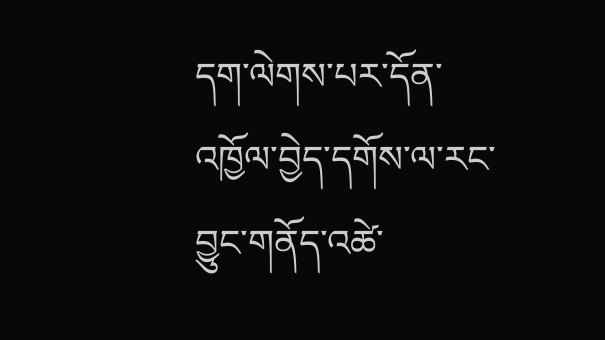དག་ལེགས་པར་དོན་འཁྱོལ་བྱེད་དགོས་ལ་རང་བྱུང་གནོད་འཚེ་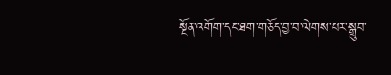སྔོན་འགོག་དང་ཐག་གཅོད་བྱ་བ་ལེགས་པར་སྒྲུབ་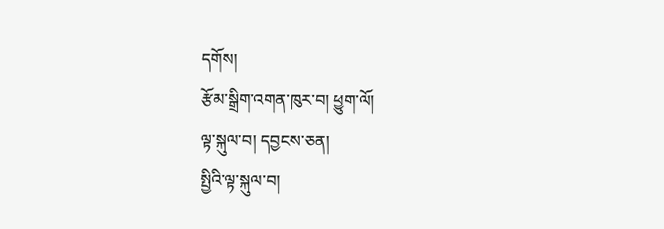དགོས།
རྩོམ་སྒྲིག་འགན་ཁུར་བ། ཕྱུག་ལོ།
ལྟ་སྐུལ་བ། དབྱངས་ཅན།
སྤྱིའི་ལྟ་སྐུལ་བ།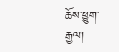ཆོས་ཕྱུག་རྒྱལ།